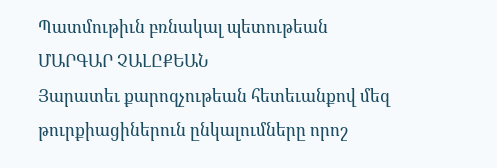Պատմութիւն բռնակալ պետութեան
ՄԱՐԳԱՐ ՉԱԼԸՔԵԱՆ
Յարատեւ քարոզչութեան հետեւանքով մեզ թուրքիացիներուն ընկալումները որոշ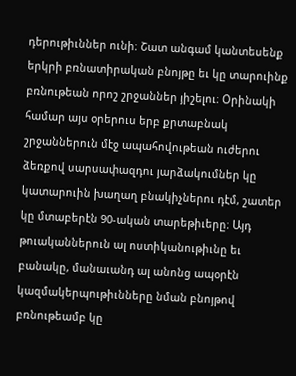դերութիւններ ունի։ Շատ անգամ կանտեսենք երկրի բռնատիրական բնոյթը եւ կը տարուինք բռնութեան որոշ շրջաններ յիշելու։ Օրինակի համար այս օրերուս երբ քրտաբնակ շրջաններուն մէջ ապահովութեան ուժերու ձեռքով սարսափազդու յարձակումներ կը կատարուին խաղաղ բնակիչներու դէմ, շատեր կը մտաբերէն 90-ական տարեթիւերը։ Այդ թուականներուն ալ ոստիկանութիւնը եւ բանակը, մանաւանդ ալ անոնց ապօրէն կազմակերպութիւնները նման բնոյթով բռնութեամբ կը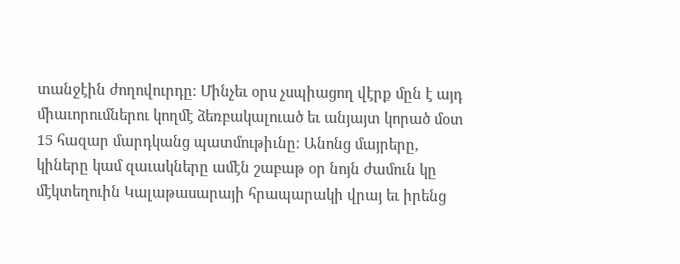տանջէին ժողովուրդը։ Մինչեւ օրս չսպիացող վէրք մըն է այդ միաւորումներու կողմէ ձեռբակալուած եւ անյայտ կորած մօտ 15 հազար մարդկանց պատմութիւնը։ Անոնց մայրերը, կիները կամ զաւակները ամէն շաբաթ օր նոյն ժամուն կը մէկտեղուին Կալաթասարայի հրապարակի վրայ եւ իրենց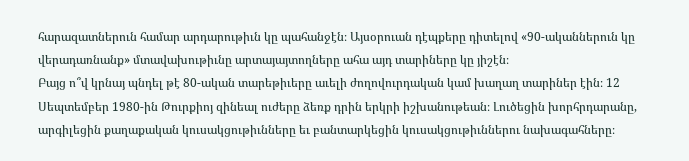հարազատներուն համար արդարութիւն կը պահանջէն։ Այսօրուան դէպքերը դիտելով «90-ականներուն կը վերադառնանք» մտավախութիւնը արտայայտողները ահա այդ տարիները կը յիշէն։
Բայց ո՞վ կրնայ պնդել թէ 80-ական տարեթիւերը աւելի ժողովուրդական կամ խաղաղ տարիներ էին։ 12 Սեպտեմբեր 1980-ին Թուրքիոյ զինեալ ուժերը ձեռք դրին երկրի իշխանութեան։ Լուծեցին խորհրդարանը, արգիլեցին քաղաքական կուսակցութիւնները եւ բանտարկեցին կուսակցութիւններու նախագահները։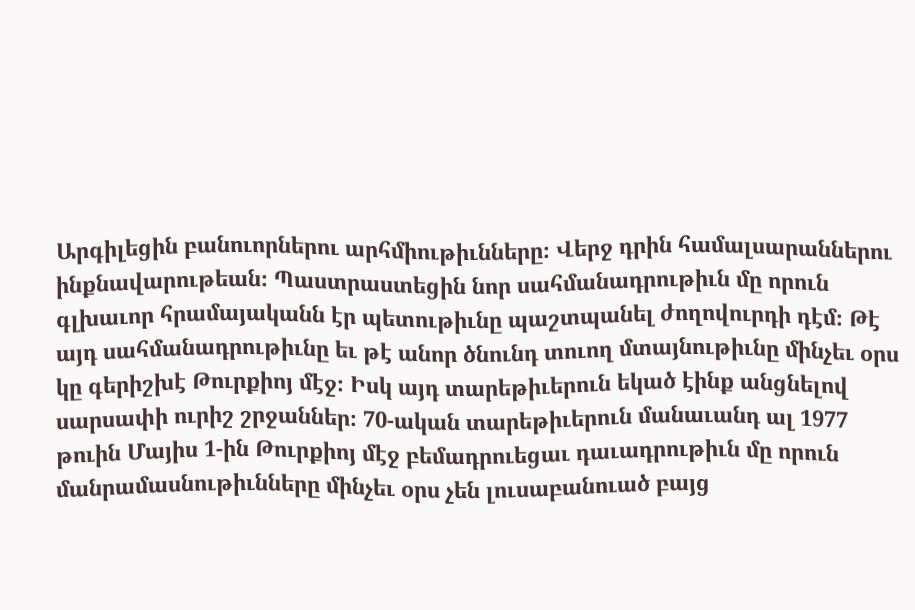Արգիլեցին բանուորներու արհմիութիւնները։ Վերջ դրին համալսարաններու ինքնավարութեան։ Պաստրաստեցին նոր սահմանադրութիւն մը որուն գլխաւոր հրամայականն էր պետութիւնը պաշտպանել ժողովուրդի դէմ։ Թէ այդ սահմանադրութիւնը եւ թէ անոր ծնունդ տուող մտայնութիւնը մինչեւ օրս կը գերիշխէ Թուրքիոյ մէջ։ Իսկ այդ տարեթիւերուն եկած էինք անցնելով սարսափի ուրիշ շրջաններ։ 70-ական տարեթիւերուն մանաւանդ ալ 1977 թուին Մայիս 1-ին Թուրքիոյ մէջ բեմադրուեցաւ դաւադրութիւն մը որուն մանրամասնութիւնները մինչեւ օրս չեն լուսաբանուած բայց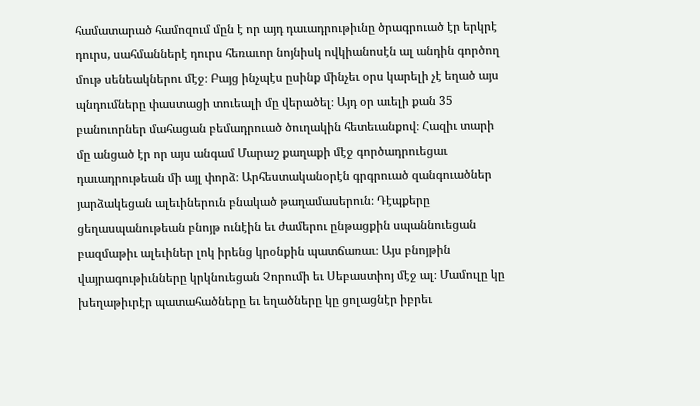համատարած համոզում մըն է որ այդ դաւադրութիւնը ծրագրուած էր երկրէ դուրս, սահմաններէ դուրս հեռաւոր նոյնիսկ ովկիանոսէն ալ անդին գործող մութ սենեակներու մէջ։ Բայց ինչպէս ըսինք մինչեւ օրս կարելի չէ եղած այս պնդումները փաստացի տուեալի մը վերածել։ Այդ օր աւելի քան 35 բանուորներ մահացան բեմադրուած ծուղակին հետեւանքով։ Հազիւ տարի մը անցած էր որ այս անգամ Մարաշ քաղաքի մէջ գործադրուեցաւ դաւադրութեան մի այլ փորձ։ Արհեստականօրէն գրգրուած զանգուածներ յարձակեցան ալեւիներուն բնակած թաղամասերուն։ Դէպքերը ցեղասպանութեան բնոյթ ունէին եւ ժամերու ընթացքին սպաննուեցան բազմաթիւ ալեւիներ լոկ իրենց կրօնքին պատճառաւ։ Այս բնոյթին վայրագութիւնները կրկնուեցան Չորումի եւ Սեբաստիոյ մէջ ալ։ Մամուլը կը խեղաթիւրէր պատահածները եւ եղածները կը ցոլացնէր իբրեւ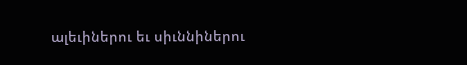ալեւիներու եւ սիւննիներու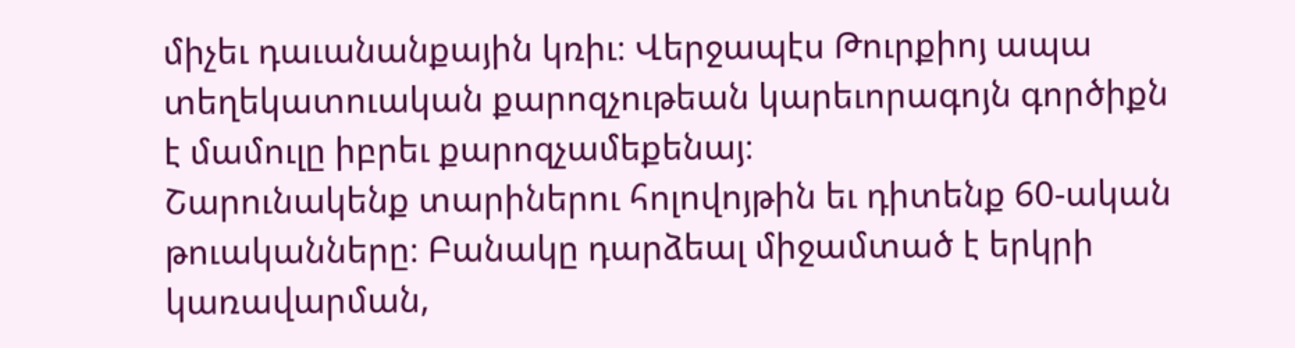միչեւ դաւանանքային կռիւ։ Վերջապէս Թուրքիոյ ապա տեղեկատուական քարոզչութեան կարեւորագոյն գործիքն է մամուլը իբրեւ քարոզչամեքենայ։
Շարունակենք տարիներու հոլովոյթին եւ դիտենք 60-ական թուականները։ Բանակը դարձեալ միջամտած է երկրի կառավարման,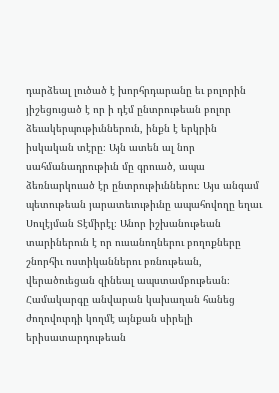դարձեալ լուծած է խորհրդարանը եւ բոլորին յիշեցուցած է որ ի դէմ ընտրութեան բոլոր ձեւակերպութիւններուն, ինքն է երկրին իսկական տէրը։ Այն ատեն ալ նոր սահմանադրութիւն մը գրուած, ապա ձեռնարկուած էր ընտրութիւններու։ Այս անգամ պետութեան յարատեւութիւնը ապահովողը եղաւ Սուլէյման Տէմիրէլ։ Անոր իշխանութեան տարիներուն է որ ուսանողներու բողոքները շնորհիւ ոստիկաններու բռնութեան, վերածուեցան զինեալ ապստամբութեան։ Համակարգը անվարան կախաղան հանեց ժողովուրդի կողմէ այնքան սիրելի երիսատարդութեան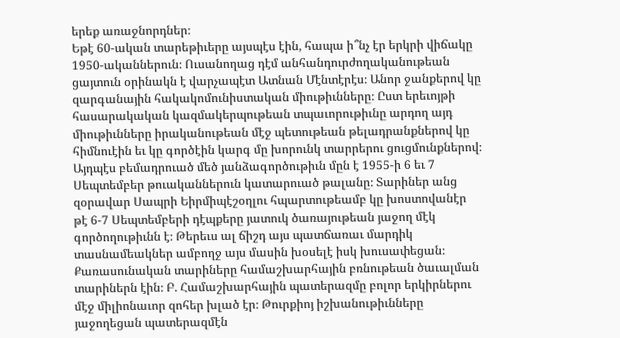երեք առաջնորդներ։
Եթէ 60-ական տարեթիւերը այսպէս էին, հապա ի՞նչ էր երկրի վիճակը 1950-ականներուն։ Ուսանողաց դէմ անհանդուրժողականութեան ցայտուն օրինակն է վարչապէտ Ատնան Մէնտէրէս։ Անոր ջանքերով կը զարգանային հակակոմունիստական միութիւնները։ Ըստ երեւոյթի հասարակական կազմակերպութեան տպաւորութիւնը արդող այդ միութիւնները իրականութեան մէջ պետութեան թելադրանքներով կը հիմնուէին եւ կը գործէին կարգ մը խորունկ տարրերու ցուցմունքներով։
Այդպէս բեմադրուած մեծ յանձագործութիւն մըն է 1955-ի 6 եւ 7 Սեպտեմբեր թուականներուն կատարուած թալանը։ Տարիներ անց զօրավար Սապրի Եիրմիպէշօղլու հպարտութեամբ կը խոստովանէր թէ 6-7 Սեպտեմբերի դէպքերը յատուկ ծառայութեան յաջող մէկ գործողութիւնն է։ Թերեւս ալ ճիշդ այս պատճառաւ մարդիկ տասնամեակներ ամբողջ այս մասին խօսելէ իսկ խուսափեցան։
Քառասունական տարիները համաշխարհային բռնութեան ծաւալման տարիներն էին։ Բ. Համաշխարհային պատերազմը բոլոր երկիրներու մէջ միլիոնաւոր զոհեր խլած էր։ Թուրքիոյ իշխանութիւնները յաջողեցան պատերազմէն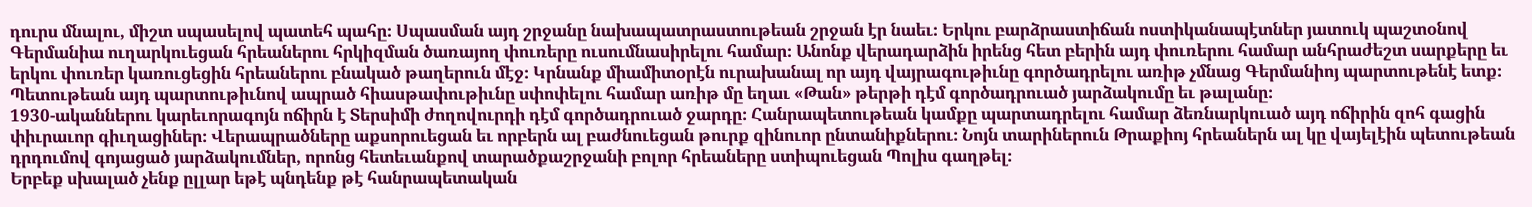դուրս մնալու, միշտ սպասելով պատեհ պահը։ Սպասման այդ շրջանը նախապատրաստութեան շրջան էր նաեւ։ Երկու բարձրաստիճան ոստիկանապէտներ յատուկ պաշտօնով Գերմանիա ուղարկուեցան հրեաներու հրկիզման ծառայող փուռերը ուսումնասիրելու համար։ Անոնք վերադարձին իրենց հետ բերին այդ փուռերու համար անհրաժեշտ սարքերը եւ երկու փուռեր կառուցեցին հրեաներու բնակած թաղերուն մէջ։ Կրնանք միամիտօրէն ուրախանալ որ այդ վայրագութիւնը գործադրելու առիթ չմնաց Գերմանիոյ պարտութենէ ետք։ Պետութեան այդ պարտութիւնով ապրած հիասթափութիւնը սփոփելու համար առիթ մը եղաւ «Թան» թերթի դէմ գործադրուած յարձակումը եւ թալանը։
1930-ականներու կարեւորագոյն ոճիրն է Տերսիմի ժողովուրդի դէմ գործադրուած ջարդը։ Հանրապետութեան կամքը պարտադրելու համար ձեռնարկուած այդ ոճիրին զոհ գացին փիւրաւոր գիւղացիներ։ Վերապրածները աքսորուեցան եւ որբերն ալ բաժնուեցան թուրք զինուոր ընտանիքներու։ Նոյն տարիներուն Թրաքիոյ հրեաներն ալ կը վայելէին պետութեան դրդումով գոյացած յարձակումներ, որոնց հետեւանքով տարածքաշրջանի բոլոր հրեաները ստիպուեցան Պոլիս գաղթել։
Երբեք սխալած չենք ըլլար եթէ պնդենք թէ հանրապետական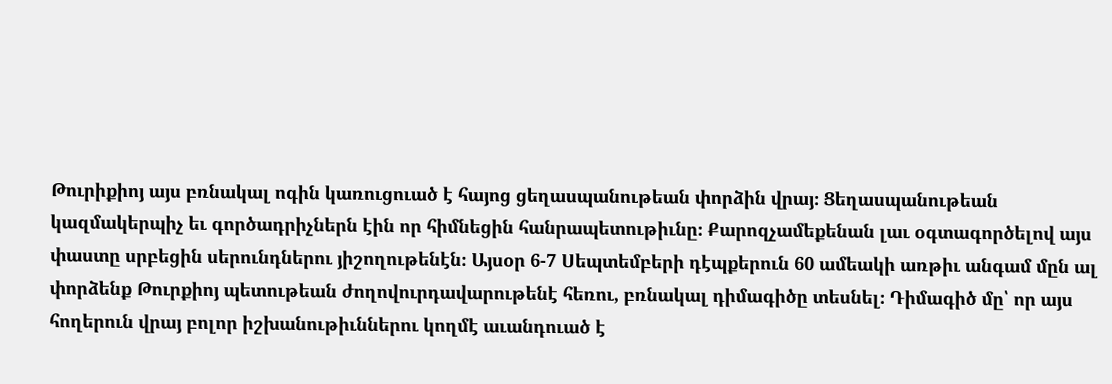Թուրիքիոյ այս բռնակալ ոգին կառուցուած է հայոց ցեղասպանութեան փորձին վրայ։ Ցեղասպանութեան կազմակերպիչ եւ գործադրիչներն էին որ հիմնեցին հանրապետութիւնը։ Քարոզչամեքենան լաւ օգտագործելով այս փաստը սրբեցին սերունդներու յիշողութենէն։ Այսօր 6-7 Սեպտեմբերի դէպքերուն 60 ամեակի առթիւ անգամ մըն ալ փորձենք Թուրքիոյ պետութեան ժողովուրդավարութենէ հեռու, բռնակալ դիմագիծը տեսնել։ Դիմագիծ մը՝ որ այս հողերուն վրայ բոլոր իշխանութիւններու կողմէ աւանդուած է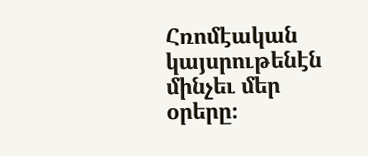Հռոմէական կայսրութենէն մինչեւ մեր օրերը։